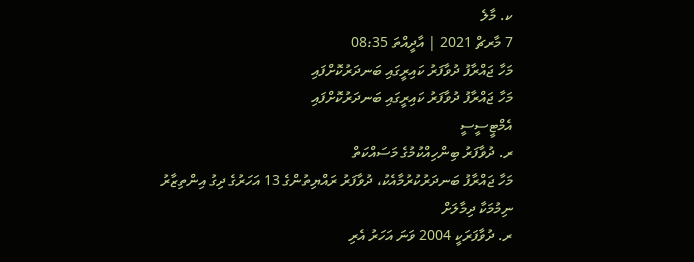ކ. މާލެ
7 މާރޗް 2021 | އާދީއްތަ 08:35
މަހާ ޖައްރާފު ދުވާފަރު ކައިރީގައި ބަނދަރުކޮށްފައި
މަހާ ޖައްރާފު ދުވާފަރު ކައިރީގައި ބަނދަރުކޮށްފައި
އެމްޓީސީސީ
ރ. ދުވާފަރު ބިންހިއްކުމުގެ މަސައްކަތް
މަހާ ޖައްރާފު ބަނދަރުކުރުމާއެކު، ދުވާފަރު ރައްޔިތުންގެ 13 އަހަރުގެ ދިގު އިންތިޒާރު ނިމުމަކާ ދިމާލަށް
ރ. ދުވާފަރަކީ 2004 ވަނަ އަހަރު އެރި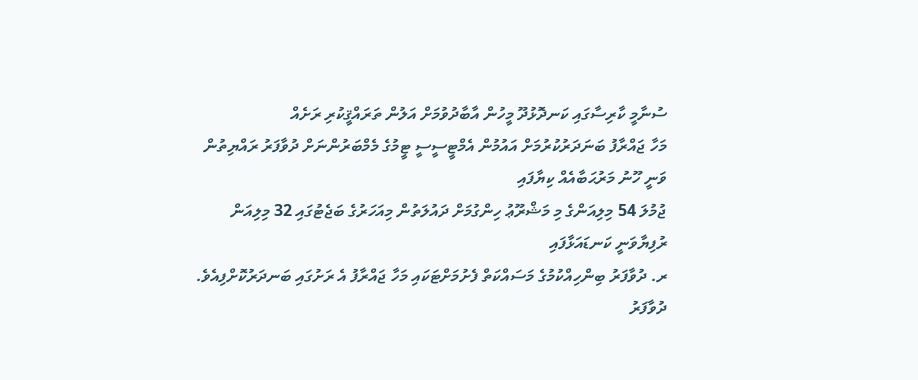ސުނާމީ ކާރިސާގައި ކަނދޮޅުދޫ މީހުން އާބާދުވުމަށް އަލުން ތަރައްޤީކުރި ރަށެއް
މަހާ ޖައްރާފު ބަނަދަރުކުރުމަށް އައުމުން އެމްޓީސީސީ ޓީމުގެ މެމްބަރުންނަށް ދުވާފަރު ރައްޔިތުން ވަނީ ހޫނު މަރުޙަބާއެއް ކިޔާފައި
ޖުމުލަ 54 މިލިއަންގެ މި މަޝްރޫޢު ހިންގުމަށް ދައުލަތުން މިއަހަރުގެ ބަޖެޓުގައި 32 މިލިއަން ރުފިޔާވަނީ ކަނޑައަޅާފައި
ރ. ދުވާފަރު ބިންހިއްކުމުގެ މަސައްކަތް ފެށުމަށްޓަކައި މަހާ ޖައްރާފު އެ ރަށުގައި ބަނދަރުކޮށްފިއެވެ.
ދުވާފަރު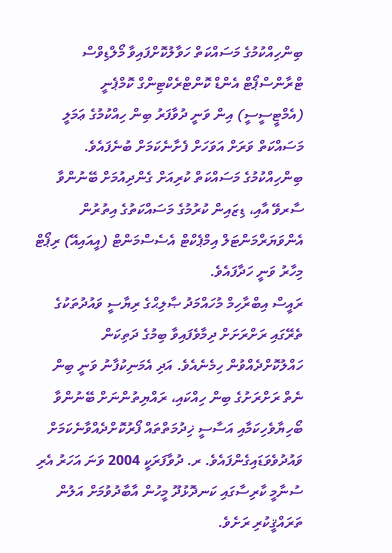ބިންހިއްކުމުގެ މަސައްކަތް ހަވާލުކޮށްފައިވާ މޯލްޑިވްސް ޓްރާންސްޕޯޓް އެންޑް ކޮންޓްރެކްޓިންގް ކޮމްޕެނީ (އެމްޓީސީސީ) އިން ވަނީ ދުވާފަރު ބިން ހިއްކުމުގެ ޢަމަލީ މަސައްކަތް ވަރަށް އަވަހަށް ފެށާނެކަމަށް ބުނެފައެވެ. ބިންހިއްކުމުގެ މަސައްކަތް ކުރިއަށް ގެންދިއުމަށް ބޭނުންވާ ސާރވޭ އާއި، ޑިޒައިން ކުރުމުގެ މަސައްކަތުގެ އިތުރުން އެންވަޔަރްމަންޓަލް އިމްޕެކްޓް އެސެސްމަންޓް (އީއައިއޭ) ރިޕޯޓް މިހާރު ވަނީ ހަދާފައެވެ.
ރައީސް އިބްރާހިމް މުހައްމަދު ޞާލިޙްގެ ރިޔާސީ ވައުދުތަކުގެ ތެރޭގައި ރަށްރަށަށް ދިމާވެފައިވާ ބިމުގެ ދަތިކަން ހައްލުކޮށްދެއްވުން ހިމެނެއެވެ. އަދި އެމަނިކުފާނު ވަނީ ބިން ނެތް ރަށްރަށުގެ ބިން ހިއްކައި، ރައްޔިތުންނަށް ބޭނުންވާ ބޯހިޔާވެހިކަމާއި އަސާސީ ޚިދުމަތްތައް ފޯރުކޮށްދެއްވާނެކަމަށް ވައުދުވެވަޑައިގެންފައެވެ. ރ. ދުވާފަރަކީ 2004 ވަނަ އަހަރު އެރި ސުނާމީ ކާރިސާގައި ކަނދޮޅުދޫ މީހުން އާބާދުވުމަށް އަލުން ތަރައްޤީކުރި ރަށެވެ.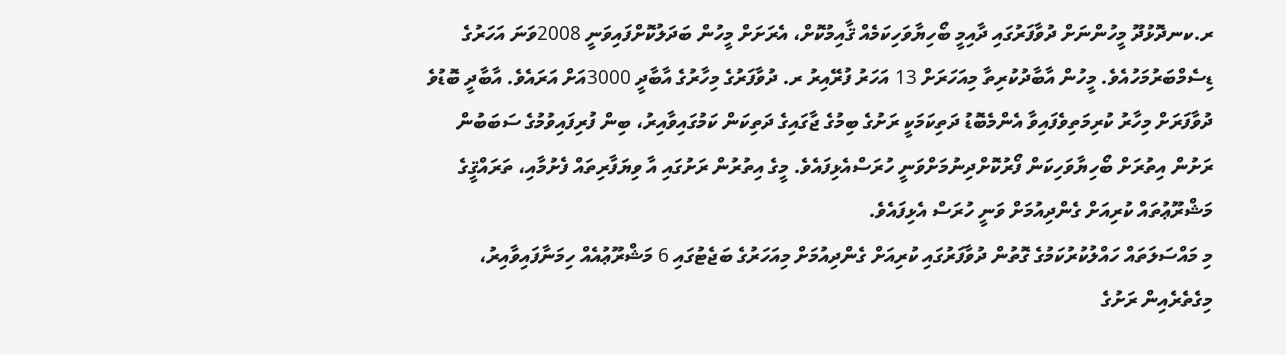ރ.ކނދޮޅުދޫ މީހުންނަށް ދުވާފަރުގައި ދާއިމީ ބޯހިޔާވަހިކަމެއް ޤާއިމުކޮށް، އެރަށަށް މީހުން ބަދަލުކޮށްފައިވަނީ 2008ވަނަ އަހަރުގެ ޑިސެމްބަރުމަހުއެވެ. މީހުން އާބާދުކުރިތާ މިއަހަރަށް 13 އަހަރު ފުރޭއިރު ރ. ދުވާފަރުގެ މިހާރުގެ އާބާދީ 3000އަށް އަރައެވެ. އާބާދީ ބޮޑުވެ ދުވާފަރަށް މިހާރު ކުރިމަތިވެފައިވާ އެންމެބޮޑު ދަތިކަމަކީ ރަށުގެ ބިމުގެ ޖާގައިގެ ދަތިކަން ކަމުގައިވާއިރު، ބިން ފުރިފައިވުމުގެ ސަބަބުން ރަށުން އިތުރަށް ބޯހިޔާވަހިކަން ފޯރުކޮށްދިނުމަށްވަނީ ހުރަސްއެޅިފައެވެ. މީގެ އިތުރުން ރަށުގައި އާ ވިޔަފާރިތައް ފެށުމާއި، ތަރައްޤީގެ މަޝްރޫޢުތައް ކުރިއަށް ގެންދިއުމަށް ވަނީ ހުރަސް އެޅިފައެވެ.
މި މައްސަލަތައް ހައްލުކުރުކަމުގެ ގޮތުން ދުވާފަރުގައި ކުރިއަށް ގެންދިއުމަށް މިއަހަރުގެ ބަޖެޓުގައި 6 މަޝްރޫޢުއެއް ހިމަނާފައިވާއިރު، މިގެތެރެއިން ރަށުގެ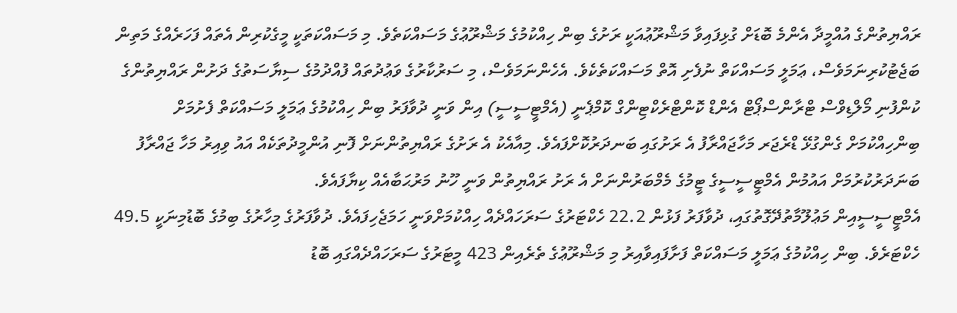ރައްޔިތުންގެ އުއްމީދާ އެންމެ ބޮޑަށް ގުޅިފައިވާ މަޝްރޫޢުއަކީ ރަށުގެ ބިން ހިއްކުމުގެ މަޝްރޫޢުގެ މަސައްކަތެވެ. މި މަސައްކަތަކީ މީގެކުރިން އެތައް ފަހަރެއްގެ މަތިން ބަޖެޓުކުރިނަމަވެސް، ޢަމަލީ މަސައްކަތް ނުފެށި އޮތް މަސައްކަތެކެވެ. އެހެންނަމަވެސް، މި ސަރުކާރުގެ ވަޢުދުތައް ފުއްދުމުގެ ސިޔާސަތުގެ ދަށުން ރައްޔިތުންގެ ކުންފުނި މޯލްޑިވްސް ޓްރާންސްޕޯޓް އެންޑް ކޮންޓްރެކްޓިންގް ކޮމްޕެނީ (އެމްޓީސީސީ) އިން ވަނީ ދުވާފަރު ބިން ހިއްކުމުގެ ޢަމަލީ މަސައްކަތް ފެށުމަށް ބިންހިއްކުމަށް ގެންގުޅޭ ޑްރެޖަރ މަހާޖައްރާފު އެ ރަށުގައި ބަނދަރުކޮށްފައެވެ. މިއާއެކު އެ ރަށުގެ ރައްޔިތުންނަށް ފޮނި އުންމީދުތަކެއް އައު ވިއިރު މަހާ ޖައްރާފު ބަނަދަރުކުރުމަށް އައުމުން އެމްޓީސީސީގެ ޓީމުގެ މެމްބަރުންނަށް އެ ރަށު ރައްޔިތުން ވަނީ ހޫނު މަރުޙަބާއެއް ކިޔާފައެވެ.
އެމްޓީސީސީއިން މަޢުލޫމާތުދޭގޮތުގައި، ދުވާފަރު ފަޅުން 22.2 ހެކްޓަރުގެ ސަރަހައްދެއް ހިއްކުމަށްވަނީ ހަމަޖެހިފައެވެ. ދުވާފަރުގެ މިހާރުގެ ބިމުގެ ބޮޑުމިނަކީ 49.5 ހެކްޓަރެވެ. ބިން ހިއްކުމުގެ ޢަމަލީ މަސައްކަތް ފަށާފައިވާއިރު މި މަޝްރޫޢުގެ ތެރެއިން 423 މީޓަރުގެ ސަރަހައްދެއްގައި ބޮޑު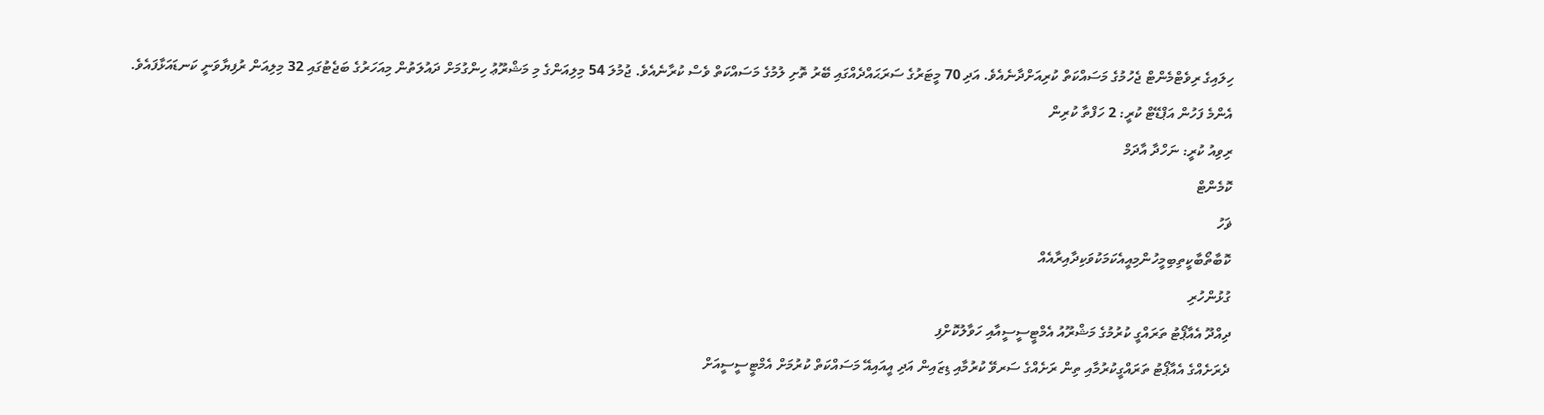ހިލައިގެ ރިވެޓްމެންޓް ޖެހުމުގެ މަސައްކަތް ކުރިއަށްދާނެއެވެ. އަދި 70 މީޓަރުގެ ސަރަޙައްދެއްގައި ބޭރު ތޮށި ލުމުގެ މަސައްކަތް ވެސް ކުރާނެއެވެ. ޖުމުލަ 54 މިލިއަންގެ މި މަޝްރޫޢު ހިންގުމަށް ދައުލަތުން މިއަހަރުގެ ބަޖެޓުގައި 32 މިލިއަން ރުފިޔާވަނީ ކަނޑައަޅާފައެވެ.
އެންމެ ފަހުން އަޕްޑޭޓް ކުރީ: 2 ހަފްތާ ކުރިން
ރިވިއު ކުރީ: ނަހްދާ އާދަމް
ކޮމެންޓް
ޥަހު
ކޮބާތޯބާކީތިބިމީހުންމިއީއެކަމަކުވަކިދާއިރާއެއް
ގުޅުންހުރި
ދިއްދޫ އެއާޕޯޓު ތަރައްގީ ކުރުމުގެ މަޝްރޫއު އެމްޓީސީސީއާއި ހަވާލުކޮށްފި
ދެރަށެއްގެ އެއާޕޯޓު ތަރައްގީކުރުމާއި ތިން ރަށެއްގެ ސަރވޭ ކުރުމާއި ޑިޒައިން އަދި އީއައިއޭ މަސައްކަތް ކުރުމަށް އެމްޓީސީސީއަށް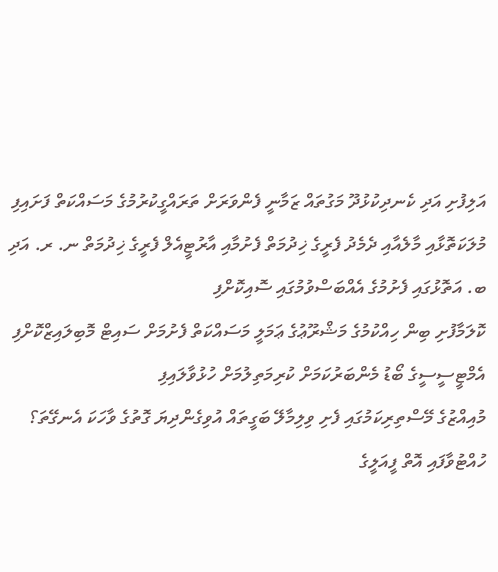އަލިފުށި އަދި ކެނދިކުޅުދޫ މަގުތައް ޒަމާނީ ފެންވަރަށް ތަރައްގީކުރުމުގެ މަސައްކަތް ފަށައިފި
މުލަކަތޮޅާއި މާލެއާއި ދެމެދު ފެރީގެ ޚިދުމަތް ފެށުމާއި އާރުޓީއެލް ފެރީގެ ޚިދުމަތް ނ. ރ. އަދި ބ. އަތޮޅުގައި ފެށުމުގެ އެއްބަސްވުމުގައި ސޮއިކޮށްފި
ކޮލަމާފުށި ބިން ހިއްކުމުގެ މަޝްރޫޢުގެ ޢަމަލީ މަސައްކަތް ފެށުމަށް ސައިޓް މޮބިލައިޒްކޮށްފި
އެމްޓީސީސީގެ ބޯޑު މެންބަރުކަމަށް ކުރިމަތިލުމަށް ހުޅުވާލައިފި
މުއިއްޒުގެ މޭސްތިރިކަމުގައި ފެށި ވިލިމާލޭ ބަގީތައް އުވިގެންދިޔަ ގޮތުގެ ވާހަކަ އެނގޭތަ؟
ހުއްޓުވާފައި އޮތް ފީއަލީގެ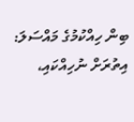ބިން ހިއްކުމުގެ މައްސަލަ: އިތުރަށް ނުހިއްކައި،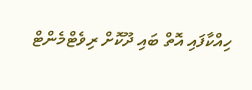ހިއްކާފައި އޮތް ބައި ދޫކޮށް ރިވެޓްމެންޓް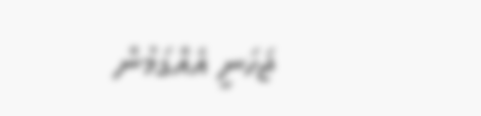ޖަހަނީ އެއްގަމުން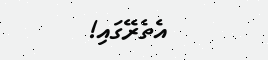އެތެރޭގައި!